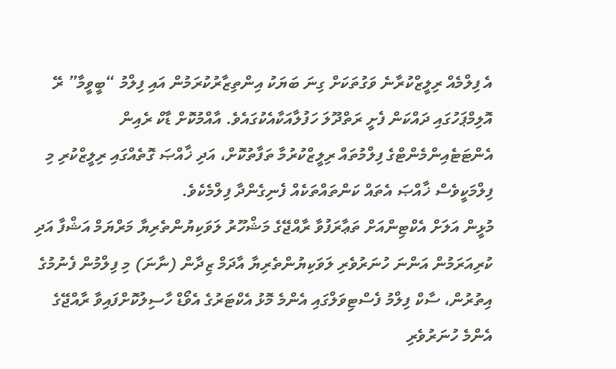އެ ފިލްމެއް ރިލީޒްކުރާނެ ވަގުތަކަށް ގިނަ ބަޔަކު އިންތިޒާރުކުރަމުން އައި ފިލްމު “ބީވީމާ” ރޭ އޮލިމްޕަހުގައި ދައްކަން ފެށީ ރަތްދޫލަ ހަފުލާއަކާއެކުގައެވެ. އާއްމުކޮށް ޑާކް ރެއިން އެންޓަޓެއިންމެންޓްގެ ފިލްމުތައް ރިލީޒްކުރުމާ ތަފާތުކޮށް، އަދި ޚާއްޞަ ގޮތެއްގައި ރިލީޒްކުރި މި ފިލްމަކީވެސް ޚާއްޞަ އެތައް ކަންތައްތަކެއް ފެނިގެންދާ ފިލްމެކެވެ.
މުޅީން އަލަށް އެކްޓިންއަށް ތަޢާރަފުވާ ރާއްޖޭގެ މަޝްހޫރު ލަވަކިޔުންތެރިޔާ މަރްޔަމް އަޝްފާ އަދި ކުރިއަރަމުން އަންނަ ހުނަރުވެރި ލަވަކިޔުންތެރިޔާ އާދަމް ޒިދާން (ނާނަ) މި ފިލްމުން ފެނުމުގެ އިތުރުން، ސާކް ފިލްމު ފެސްޓިވަލްގައި އެންމެ މޮޅު އެކްޓަރުގެ އެވޯޑް ހާސިލުކޮށްފައިވާ ރާއްޖޭގެ އެންމެ ހުނަރުވެރި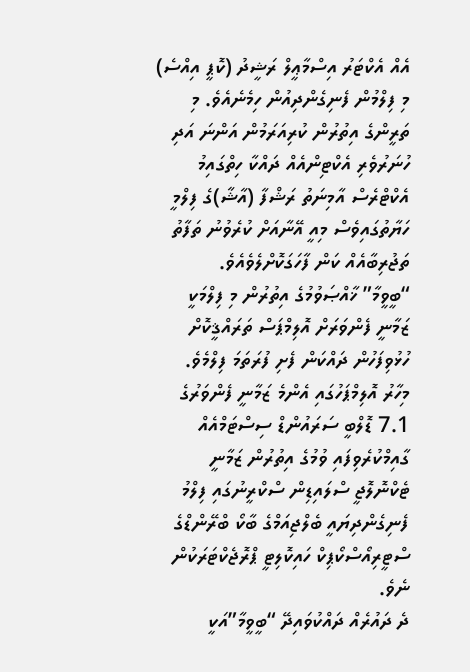އެއް އެކްޓަރު އިސްމާޢީލް ރަޝީދު (ކޮޕީ އިއްސެ) މި ފިލްމުން ފެނިގެންދިއުން ހިމެނެއެވެ. މި ތަރީންގެ އިތުރުން ކުރިއަރަމުން އަންނަ އަދި ހުނަރުވެރި އެކްޓިންއެއް ދައްކާ ހިތްގައިމު އެކްޓްރެސް އާމިނަތު ރަޝްފާ (އާޝާ)ގެ ފިލްމީ ހަޔާތުގައިވެސް މިއީ އޭނާއަށް ކުރެވުނު ތަފާތު ތަޖުރިބާއެއް ކަން ފާހަގަކޮށްލެވެއެވެ.
“ބީވީމާ” ޚާއްޞަވުމުގެ އިތުރުން މި ފިލްމަކީ ޒަމާނީ ފެންވަރަށް އޮލިމްޕަސް ތަރައްޤީކޮށް ހުޅުވިފަހުން ދައްކަން ފެށި ފުރަތަމަ ފިލްމެވެ. މިހާރު އޮލިމްޕަހުގައި އެންމެ ޒަމާނީ ފެންވަރުގެ 7.1 ޑޮލްބީ ސަރައުންޑް ސިސްޓަމްއެއް ގާއިމްކުރެވިފައި ވުމުގެ އިތުރުން ޒަމާނީ ޓެކްނޮލޮޖީ ސްލައިޑިން ސްކްރީނުގައި ފިލްމު ފެނިގެންދިޔައީ ބެލްޖިއަމްގެ ބާކޯ ބްރޭންޑްގެ ސްޓީރިއޯސްކޯޕިކް ހައިކޮލިޓީ ޕްރޮޖެކްޓަރަކުން ނެވެ.
ދެ ދައުރެއް ދައްކުވައިދޭ “ބީވީމާ”އަކީ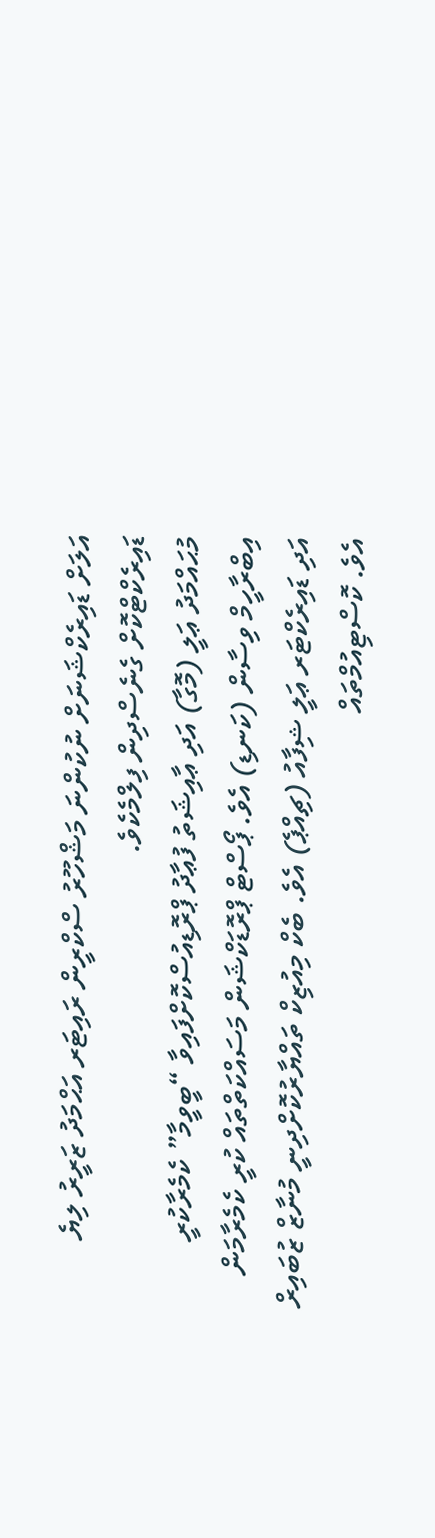އަލަށް ޑައިރެކްޝަނަށް ނުކުންނަ މަޝްހޫރު ސްކްރީން ރައިޓަރ އަޙްމަދު ޒަރީރު ލިޔެ ޑައިރެކްޓްކޮށް ގެނެސްދިން ފިލްމެކެވެ.
މުޙައްމަދު ޢަލީ (މޮގާ) އަދި ޢާއިޝަތު ފުޢާދު ޕްރޮޑިއުސްކޮށްފައިވާ “ބީވީމާ” ކެމެރާކުރީ އިބްރާހީމް ވިސާން (ކަނޑި) އެވެ. ޕޯސްޓް ޕްރޮޑަކްޝަން މަސައްކަތްތައް ކުރީ ކެމެރާމަން އަދި ޑައިރެކްޓަރ ޢަލީ ޝިފާއު (ޗިއްޕެ) އެވެ. ބެކް މިއުޒިކް ތައްޔާރުކޮށްދިނީ މުނާޒް ޒުބައިރް އެވެ. ކޮސްޓިއުމްތައް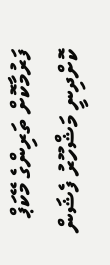ފަރުމާކޮށް ތަރިންގެ މޭކަޕް ކޮށްދިނީ މަޝްހޫރު ފެޝަން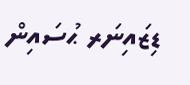ޑިޒައިނަރ ޙުސައިން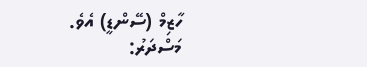ހާޒިމް (ސޭންޑީ) އެވެ.
މަސްދަރު: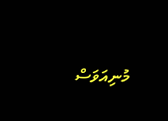މުނިއަވަސް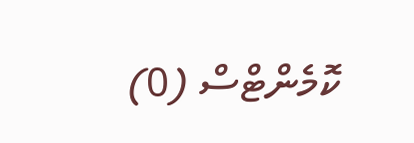ކޮމެންޓްސް (0)